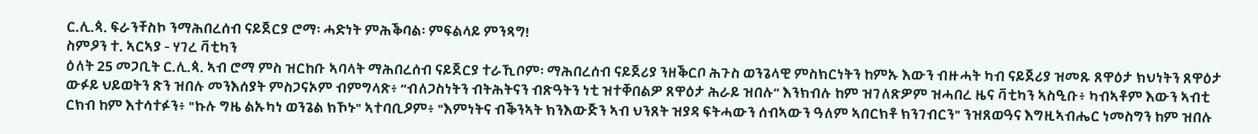ር.ሊ.ጳ. ፍራንቸስኮ ንማሕበረሰብ ናይጀርያ ሮማ፡ ሓድነት ምሕቕባል፡ ምፍልላይ ምንጻግ!
ስምዖን ተ. ኣርኣያ - ሃገረ ቫቲካን
ዕለት 25 መጋቢት ር.ሊ.ጳ. ኣብ ሮማ ምስ ዝርከቡ ኣባላት ማሕበረሰብ ናይጀርያ ተራኺቦም፡ ማሕበረሰብ ናይጀሪያ ንዘቕርቦ ሕጉስ ወንጌላዊ ምስክርነትን ከምኡ እውን ብዙሓት ካብ ናይጀሪያ ዝመጹ ጸዋዕታ ክህነትን ጸዋዕታ ውፉይ ህይወትን ጽን ዝበሉ መንእሰያት ምስጋናኦም ብምግላጽ፥ “ብለጋስነትን ብትሕትናን ብጽዓትን ነቲ ዝተቐበልዎ ጸዋዕታ ሕራይ ዝበሉ” እንክብሉ ከም ዝገለጽዎም ዝሓበረ ዜና ቫቲካን ኣስዒቡ፥ ካብኣቶም እውን ኣብቲ ርክብ ከም እተሳተፉን፥ "ኩሉ ግዜ ልኡካነ ወንጌል ክኾኑ" ኣተባቢዖም፥ "እምነትና ብቕንኣት ክንእውጅን ኣብ ህንጸት ዝያዳ ፍትሓውን ሰብኣውን ዓለም ኣበርክቶ ክንገብርን" ንዝጸወዓና እግዚኣብሔር ነመስግን ከም ዝበሉ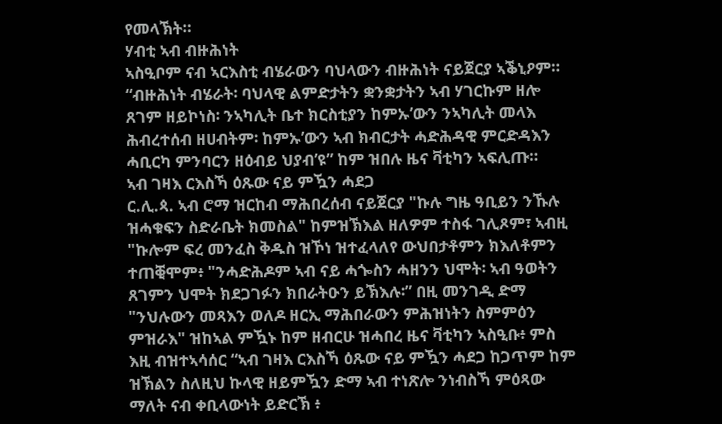የመላኽት።
ሃብቲ ኣብ ብዙሕነት
ኣስዒቦም ናብ ኣርእስቲ ብሄራውን ባህላውን ብዙሕነት ናይጀርያ ኣቕኒዖም። “ብዙሕነት ብሄራት፡ ባህላዊ ልምድታትን ቋንቋታትን ኣብ ሃገርኩም ዘሎ ጸገም ዘይኮነስ፡ ንኣካሊት ቤተ ክርስቲያን ከምኡ’ውን ንኣካሊት መላእ ሕብረተሰብ ዘሀብትም፡ ከምኡ’ውን ኣብ ክብርታት ሓድሕዳዊ ምርድዳእን ሓቢርካ ምንባርን ዘዕብይ ህያብ’ዩ” ከም ዝበሉ ዜና ቫቲካን ኣፍሊጡ።
ኣብ ገዛእ ርእስኻ ዕጹው ናይ ምዃን ሓደጋ
ር.ሊ.ጳ. ኣብ ሮማ ዝርከብ ማሕበረሰብ ናይጀርያ "ኩሉ ግዜ ዓቢይን ንኹሉ ዝሓቁፍን ስድራቤት ክመስል" ከምዝኽእል ዘለዎም ተስፋ ገሊጾም፣ ኣብዚ "ኩሎም ፍረ መንፈስ ቅዱስ ዝኾነ ዝተፈላለየ ውህበታቶምን ክእለቶምን ተጠቒሞም፥ "ንሓድሕዶም ኣብ ናይ ሓጐስን ሓዘንን ህሞት፡ ኣብ ዓወትን ጸገምን ህሞት ክደጋገፉን ክበራትዑን ይኽእሉ፡” በዚ መንገዲ ድማ "ንህሉውን መጻእን ወለዶ ዘርኢ ማሕበራውን ምሕዝነትን ስምምዕን ምዝራእ" ዝከኣል ምዃኑ ከም ዘብርሁ ዝሓበረ ዜና ቫቲካን ኣስዒቡ፥ ምስ እዚ ብዝተኣሳሰር “ኣብ ገዛእ ርእስኻ ዕጹው ናይ ምዃን ሓደጋ ከጋጥም ከም ዝኽልን ስለዚህ ኩላዊ ዘይምዃን ድማ ኣብ ተነጽሎ ንነብስኻ ምዕጻው ማለት ናብ ቀቢላውነት ይድርኽ ፥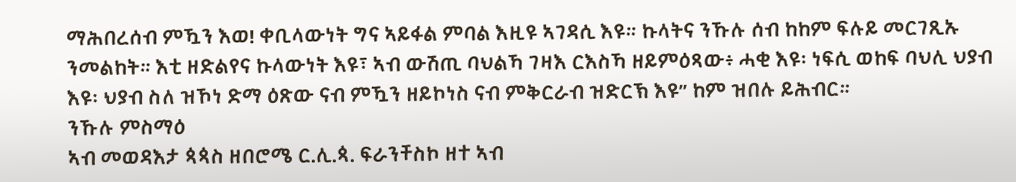ማሕበረሰብ ምዃን እወ! ቀቢላውነት ግና ኣይፋል ምባል እዚዩ ኣገዳሲ እዩ። ኩላትና ንኹሉ ሰብ ከከም ፍሉይ መርገጺኡ ንመልከት። እቲ ዘድልየና ኩላውነት እዩ፣ ኣብ ውሽጢ ባህልኻ ገዛእ ርእስኻ ዘይምዕጻው፥ ሓቂ እዩ፡ ነፍሲ ወከፍ ባህሊ ህያብ እዩ፡ ህያብ ስለ ዝኾነ ድማ ዕጽው ናብ ምዃን ዘይኮነስ ናብ ምቅርራብ ዝድርኽ እዩ” ከም ዝበሉ ይሕብር።
ንኹሉ ምስማዕ
ኣብ መወዳእታ ጳጳስ ዘበሮሜ ር.ሊ.ጳ. ፍራንቸስኮ ዘተ ኣብ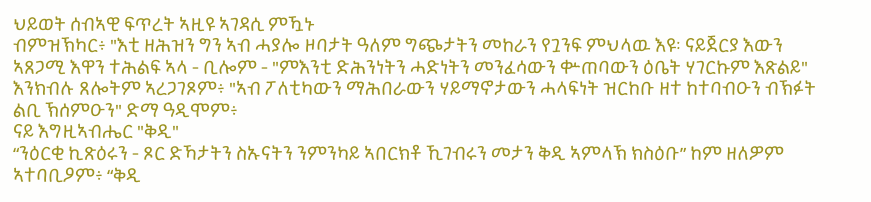ህይወት ሰብኣዊ ፍጥረት ኣዚዩ ኣገዳሲ ምዃኑ
ብምዝኽካር፥ "እቲ ዘሕዝን ግን ኣብ ሓያሎ ዞባታት ዓለም ግጭታትን መከራን የጓንፍ ምህላዉ እዩ፡ ናይጀርያ እውን ኣጸጋሚ እዋን ተሕልፍ ኣላ - ቢሎም - "ምእንቲ ድሕንነትን ሓድነትን መንፈሳውን ቍጠባውን ዕቤት ሃገርኩም እጽልይ" እንክብሉ ጸሎትም ኣረጋገጾም፥ "ኣብ ፖለቲካውን ማሕበራውን ሃይማኖታውን ሓላፍነት ዝርከቡ ዘተ ከተባብዑን ብኽፉት ልቢ ኽሰምዑን" ድማ ዓዲሞም፥
ናይ እግዚኣብሔር "ቅዲ"
“ንዕርቂ ኪጽዕሩን - ጾር ድኻታትን ስኡናትን ንምንካይ ኣበርክቶ ኺገብሩን መታን ቅዲ ኣምላኽ ክስዕቡ” ከም ዘለዎም ኣተባቢዖም፥ “ቅዲ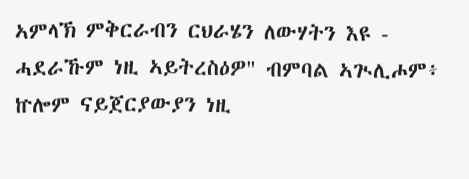ኣምላኽ ምቅርራብን ርህራሄን ለውሃትን እዩ - ሓደራኹም ነዚ ኣይትረስዕዎ" ብምባል ኣጒሊሖም፥ ኵሎም ናይጀርያውያን ነዚ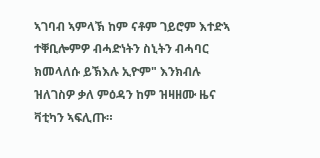ኣገባብ ኣምላኽ ከም ናቶም ገይሮም እተድኣ ተቐቢሎምዎ ብሓድነትን ስኒትን ብሓባር ክመላለሱ ይኽእሉ ኢዮም" እንክብሉ ዝለገስዎ ቃለ ምዕዳን ከም ዝዛዘሙ ዜና ቫቲካን ኣፍሊጡ።